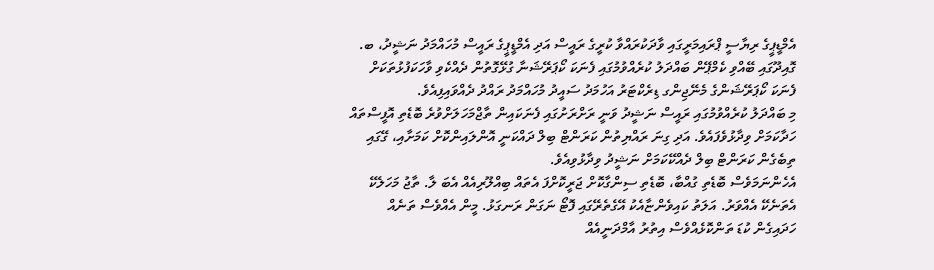އެމްޑީޕީގެ ރިޔާސީ ޕްރައިމަރީގައި ވާދަކުރައްވާ ކުރީގެ ރައީސް އަދި އެމްޑީޕީގެ ރައީސް މުހައްމަދު ނަޝީދު، ބ. ގޮއިދޫގައި ބޭއްވި ކެމްޕޭން ބައްދަލު ކުރެއްވުމުގައި ފެނަކަ ކޯޕަރޭޝަނާ ގުޅޭގޮތުން ދެއްކެވި ވާހަކަފުޅުތަކަށް ފެނަކަ ކޯޕަރޭޝަންގެ މެނޭޖިންގ ޑިރެކްޓަރު އަހުމަދު ސައީދު މުހައްމަދު ރައްދު ދެއްވައިފިއެވެ.
މި ބައްދަލު ކުރެއްވުމުގައި ރައީސް ނަޝީދު ވަނީ ރަށްރަށުގައި ފެނަކައިން ތާޖްމަހަލަށްވުރެ ބޮޑެތި އޮފީސްތައް ހަދާކަމަށް ވިދާޅުވެފައެވެ. އަދި ގިނަ ރައްޔިތުން ކަރަންޓް ބިލް ދައްކަނީ އޮންލައިންކޮށް ކަމަށާއި، ގޭގައި ތިބެގެން ކަރަންޓް ބިލް ދެއްކޭކަމަށް ނަޝީދު ވިދާޅުވިއެވެ.
އެހެންނަމަވެސް ބޮޑެތި ގުއްބާ، ބޮޑެތި ސިންގާކޮށް ޖަރީކޮށްފަ އެތައް ބިއްލޫރިއެއް އެބަ ލާ. ތާޖު މަހަލެކޭ އެތަނެކޭ އެއްވަރު. އަލަތު ކައިވެންޏާއެކު އޭގެތެރޭގައި ފޮޓޯ ނަގަން ރަނގަޅު. މީން އެއްވެސް ތަނެއް ހަދައިގެން ކުޑަ ތަންކޮޅެއްވެސް އިތުރު އާމްދަނީއެއް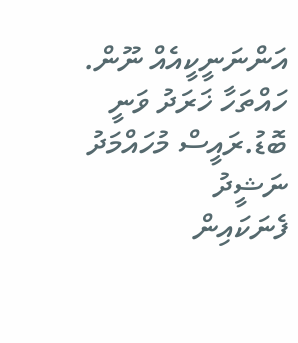އަންނަނީކީއެއް ނޫން. ހައްތަހާ ޚަރަދު ވަނީ ބޮޑު.ރައީސް މުހައްމަދު ނަޝީދު
ފެނަކައިން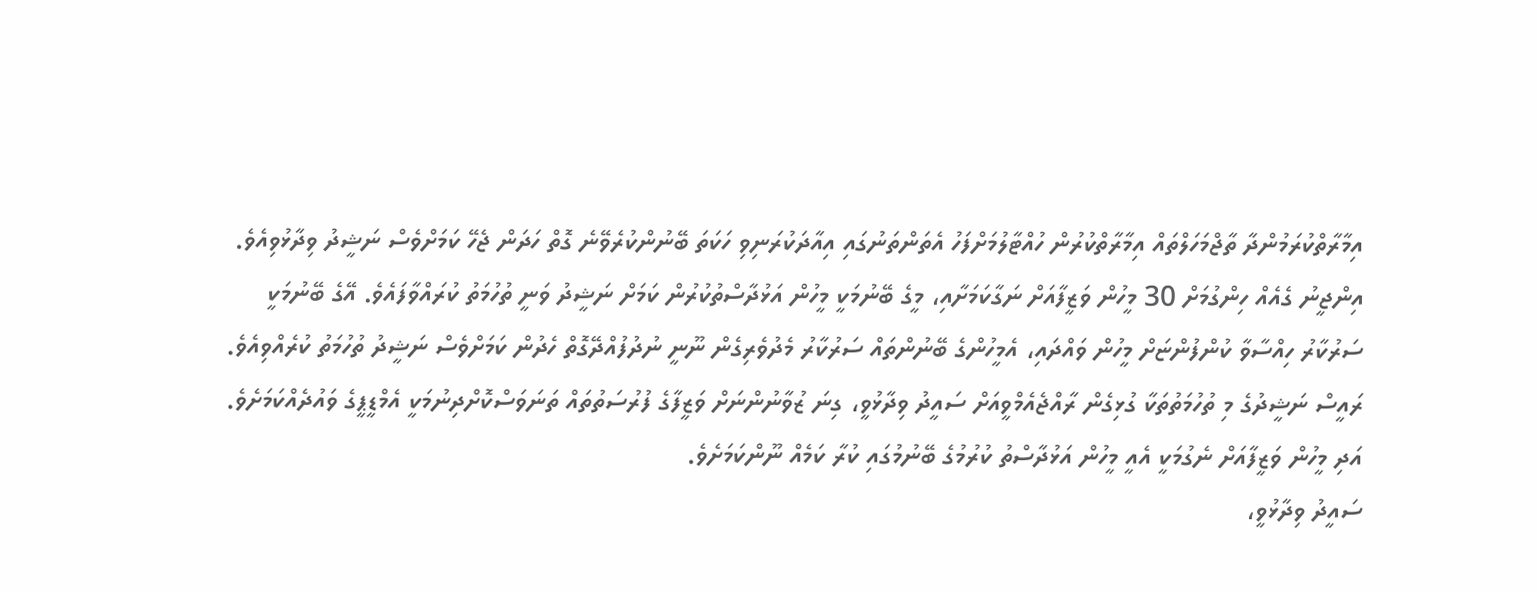އިމާރާތްކުރަމުންދާ ތާޖްމަހަލްތައް އިމާރާތްކުރުން ހުއްޓާލުމަށްފަހު އެތަންތަނުގައި އިއާދަކުރަނިވި ހަކަތަ ބޭނުންކުރެވޭނެ ގޮތް ހަދަން ޖެހޭ ކަމަށްވެސް ނަޝީދު ވިދާޅުވިއެވެ.
އިންޖީނު ގެއެއް ހިންގުމަށް 30 މީހުން ވަޒީފާއަށް ނަގާކަމަށާއި، މީގެ ބޭނުމަކީ މީހުން އަޅުދާސްތުކުރުން ކަމަށް ނަޝީދު ވަނީ ތުހުމަތު ކުރައްވާފައެވެ. އޭގެ ބޭނުމަކީ ސަރުކާރު ހިއްސާވާ ކުންފުންޏަށް މީހުން ވައްދައި، އެމީހުންގެ ބޭނުންތައް ސަރުކާރު މެދުވެރިގެން ނޫނީ ނުދުފުއްދޭގޮތް ހެދުން ކަމަށްވެސް ނަޝީދު ތުހުމަތު ކުރެއްވިއެވެ.
ރައީސް ނަޝީދުގެ މި ތުހުމަތުތަކާ ގުޅިގެން ރާއްޖެއެމްވީއަށް ސައީދު ވިދާޅުވީ، ގިނަ ޒުވާނުންނަށް ވަޒީފާގެ ފުރުސަތުތައް ތަނަވަސްކޮށްދިނުމަކީ އެމްޑީޕީގެ ވައުދެއްކަމަށެވެ. އަދި މީހުން ވަޒީފާއަށް ނެގުމަކީ އެއީ މީހުން އަޅުދާސްތު ކުރުމުގެ ބޭނުމުގައި ކުރާ ކަމެއް ނޫންކަމަށެވެ.
ސައީދު ވިދާޅުވީ،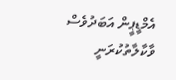އެމްޑީޕީން އަބަދުވެސް ވާކާލާތުކުރަނީ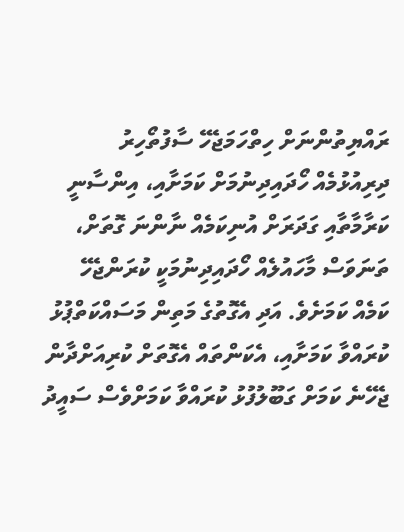ރައްޔިތުންނަށް ހިތްހަމަޖެހޭ ސާފުތޯހިރު ދިރިއުޅުމެއް ހޯދައިދިނުމަށް ކަމަށާއި، އިންސާނީ ކަރާމާތާއި ގަދަރަށް އުނިކަމެއް ނާންނަ ގޮތަށް، ތަނަވަސް މާހައުލެއް ހޯދައިދިނުމަކީ ކުރަންޖެހޭ ކަމެއް ކަމަށެވެ. އަދި އެގޮތުގެ މަތިން މަސައްކަތްޕުޅު ކުރައްވާ ކަމަށާއި، އެކަންތައް އެގޮތަށް ކުރިއަށްދާން ޖެހޭނެ ކަމަށް ގަބޫލުފުޅު ކުރައްވާ ކަމަށްވެސް ސައީދު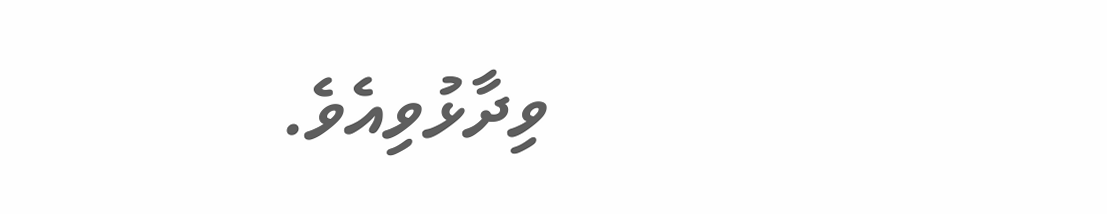ވިދާޅުވިއެވެ.